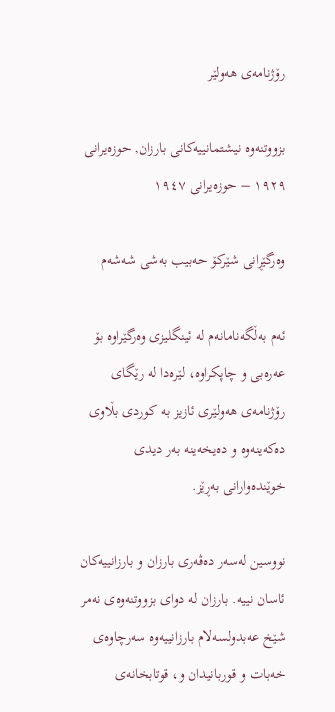رۆژنامەی ھەولێر

بزووتنەوە نیشتمانییەکانی بارزان, حوزەیرانی ١٩٢٩ – حوزەیرانی ١٩٤٧

وەرگێڕانی شێرکۆ حەبیب بەشی شەشەم

ئەم بەڵگەنامانەم لە ئینگلیزی وەرگێراوە بۆ عەرەبی و چاپکراوە، لێرەدا لە رێگای رۆژنامەی هەولێری ئازیز بە کوردی بڵاوی دەکەینەوە و دەیخەینە بەر دیدی خوێندەوارانی بەڕێز.

نووسین لەسەر دەڤەری بارزان و بارزانییەکان ئاسان نییە. بارزان لە دوای بزووتنەوەی نەمر شێخ عەبدولسەلام بارزانییەوە سەرچاوەی خەبات و قوربانیدان و، قوتابخانەی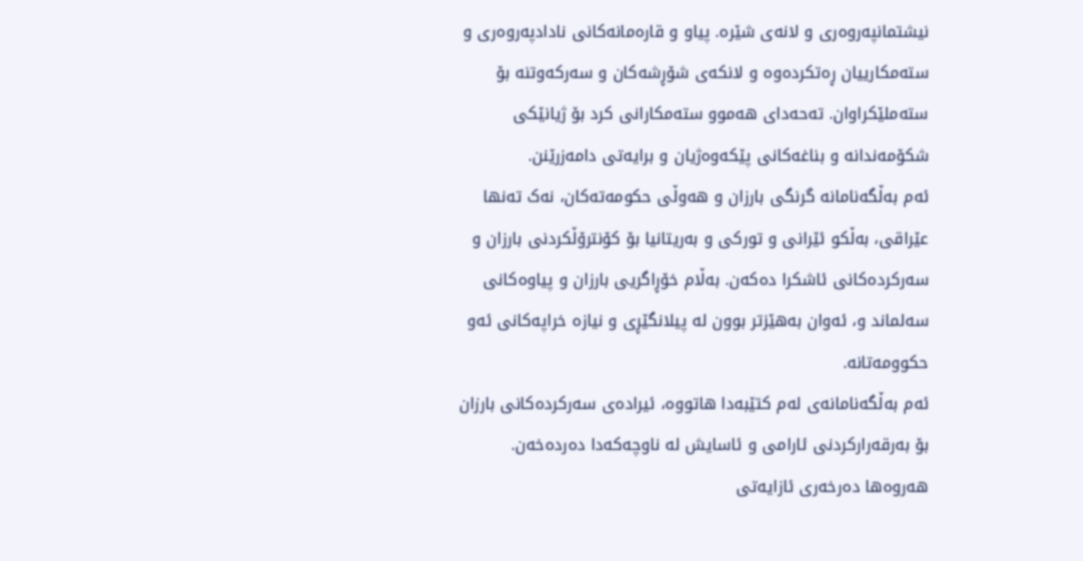نیشتمانپەروەری و لانەی شێرە. پیاو و قارەمانەکانی نادادپەروەری و ستەمکارییان ڕەتکردەوە و لانکەی شۆڕشەکان و سەرکەوتنە بۆ ستەملێکراوان. تەحەدای هەموو ستەمکارانی کرد بۆ ژیانێکی شکۆمەندانە و بناغەکانی پێکەوەژیان و برایەتی دامەزرێنن.
ئەم بەڵگەنامانە گرنگی بارزان و هەوڵی حکومەتەکان، نەک تەنها عێراقی، بەڵکو ئێرانی و تورکی و بەریتانیا بۆ کۆنترۆڵکردنی بارزان و سەرکردەکانی ئاشکرا دەکەن. بەڵام خۆڕاگریی بارزان و پیاوەکانی سەلماند و، ئەوان بەهێزتر بوون لە پیلانگێڕی و نیازە خراپەکانی ئەو حکوومەتانە.
ئەم بەڵگەنامانەی لەم کتێبەدا هاتووە، ئیرادەی سەرکردەکانی بارزان بۆ بەرقەرارکردنی ئارامی و ئاسایش لە ناوچەکەدا دەردەخەن. هەروەها دەرخەری ئازایەتی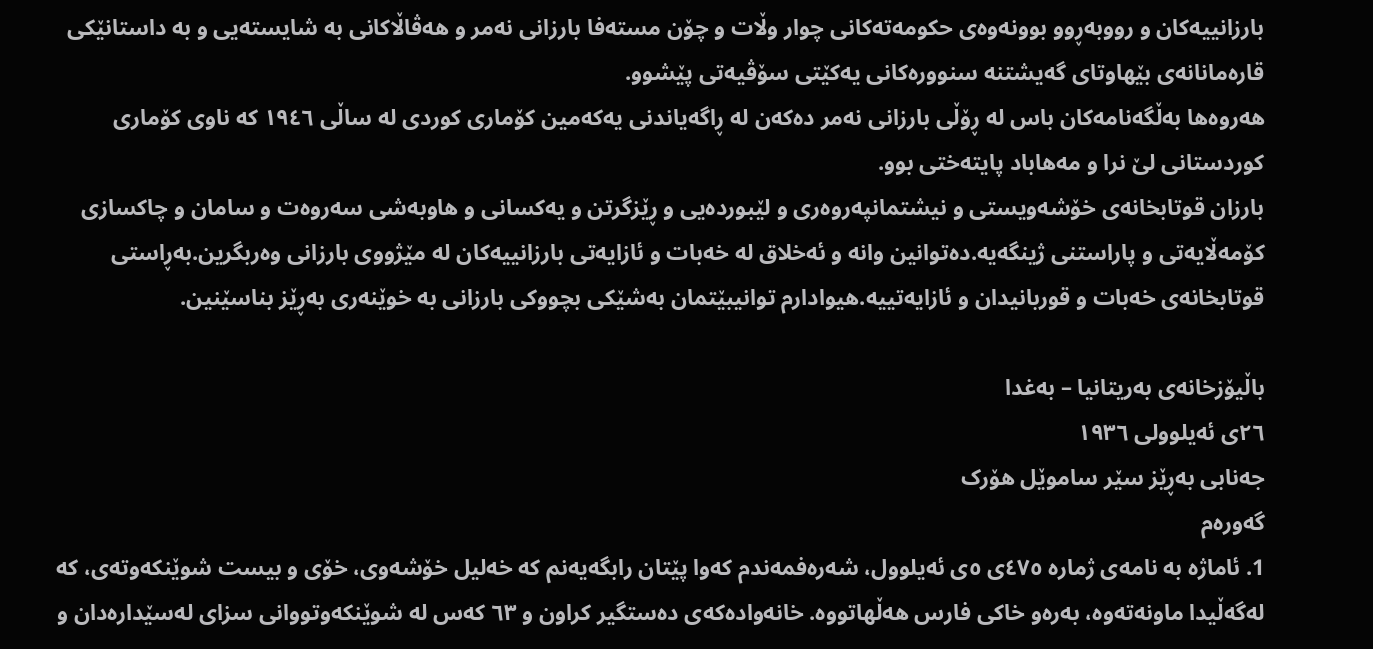بارزانییەکان و رووبەڕوو بوونەوەی حکومەتەکانی چوار وڵات و چۆن مستەفا بارزانی نەمر و هەڤاڵاکانی بە شایستەیی و بە داستانێکی قارەمانانەی بێهاوتای گەیشتنە سنوورەکانی یەکێتی سۆڤیەتی پێشوو.
هەروەها بەڵگەنامەکان باس لە ڕۆڵی بارزانی نەمر دەکەن لە ڕاگەیاندنی یەکەمین کۆماری کوردی لە ساڵی ١٩٤٦ کە ناوی کۆماری کوردستانی لێ نرا و مەهاباد پایتەختی بوو.
بارزان قوتابخانەی خۆشەویستی و نیشتمانپەروەری و لێبوردەیی و ڕێزگرتن و یەکسانی و هاوبەشی سەروەت و سامان و چاکسازی کۆمەڵایەتی و پاراستنی ژینگەیە.دەتوانین وانە و ئەخلاق لە خەبات و ئازایەتی بارزانییەکان لە مێژووی بارزانی وەربگرین.بەڕاستی قوتابخانەی خەبات و قوربانیدان و ئازایەتییە.هیوادارم توانیبێتمان بەشێکی بچووکی بارزانی بە خوێنەری بەڕێز بناسێنین.

باڵیۆزخانەی بەریتانیا – بەغدا
٢٦ی ئەیلوولی ١٩٣٦
جەنابی بەڕێز سێر ساموێل هۆرک
گەورەم
1. ئاماژە بە نامەی ژمارە ٤٧٥ی ٥ی ئەیلوول، شەرەفمەندم کەوا پێتان رابگەیەنم کە خەلیل خۆشەوی، خۆی و بیست شوێنکەوتەی، کە لەگەڵیدا ماونەتەوە، بەرەو خاکی فارس هەڵهاتووە. خانەوادەکەی دەستگیر کراون و ٦٣ کەس لە شوێنکەوتووانی سزای لەسێدارەدان و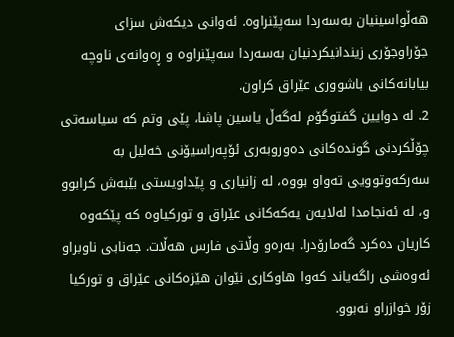هەڵواسینیان بەسەردا سەپێنراوە. ئەوانی دیکەش سزای جۆراوجۆری زیندانیکردنیان بەسەردا سەپێنراوە و ڕەوانەی ناوچە بیابانەکانی باشووری عێراق کراون.
2. لە دوایین گفتوگۆم لەگەڵ یاسین پاشا، پێی وتم کە سیاسەتی چۆڵکردنی گوندەکانی دەوروبەری ئۆپەراسیۆنی خەلیل بە سەرکەوتوویی تەواو بووە، لە زانیاری و پێداویستی بێبەش کرابوو و، لە ئەنجامدا لەلایەن یەکەکانی عێراق و تورکیاوە کە پێکەوە کاریان دەکرد گەمارۆدرا. بەرەو وڵاتی فارس هەڵات. جەنابی ناوبراو ئەوەشی راگەیاند کەوا هاوکاری نێوان هێزەکانی عێراق و تورکیا زۆر خوازراو نەبوو.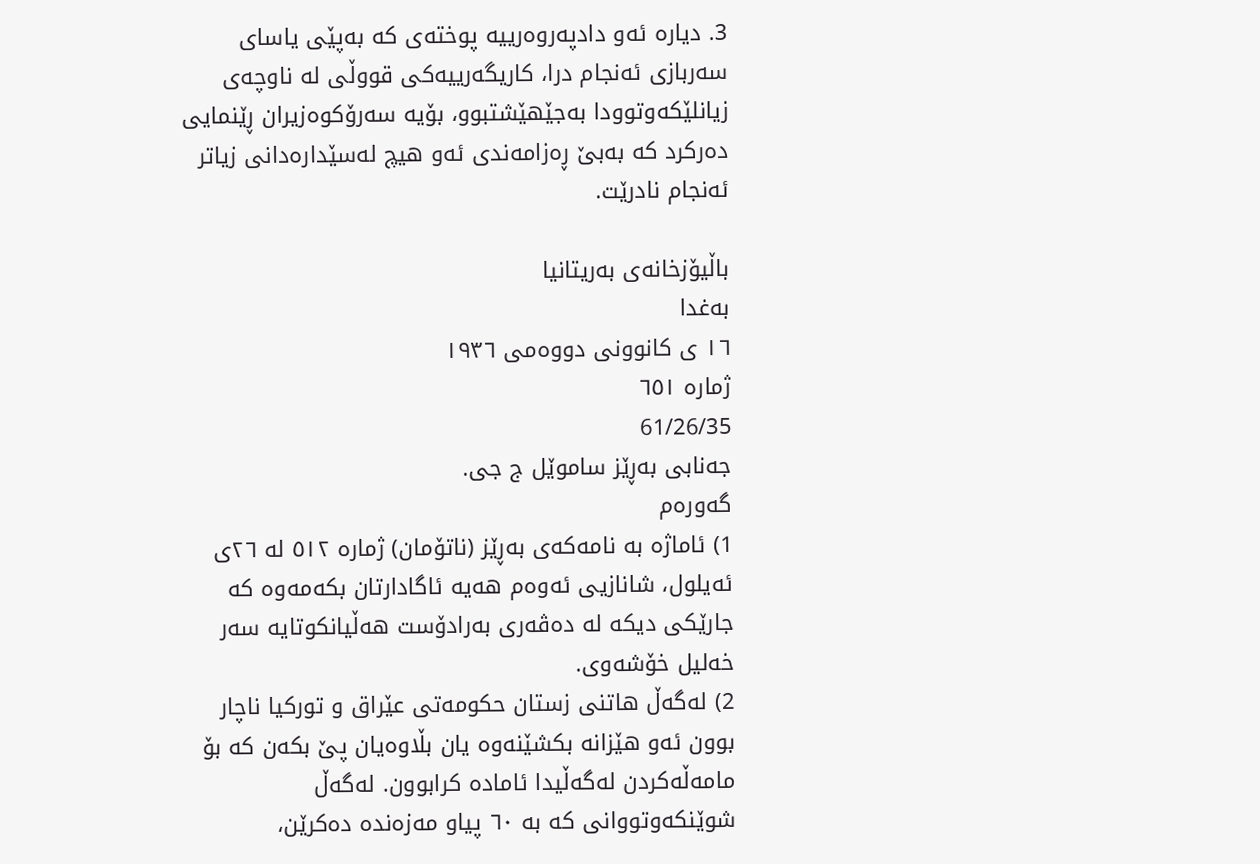3. دیارە ئەو دادپەروەرییە پوختەی کە بەپێی یاسای سەربازی ئەنجام درا، کاریگەرییەکی قووڵی لە ناوچەی زیانلێکەوتوودا بەجێهێشتبوو، بۆیە سەرۆکوەزیران ڕێنمایی دەرکرد کە بەبێ ڕەزامەندی ئەو هیچ لەسێدارەدانی زیاتر ئەنجام نادرێت.

باڵیۆزخانەی بەریتانیا
بەغدا
١٦ ی کانوونی دووەمی ١٩٣٦
ژمارە ٦٥١
61/26/35
جەنابی بەڕێز ساموێل ج جی.
گەورەم
1) ئاماژە بە نامەکەی بەڕێز (ناتۆمان) ژمارە ٥١٢ لە ٢٦ی ئەیلول، شانازیی ئەوەم هەیە ئاگادارتان بکەمەوە کە جارێکی دیکە لە دەڤەری بەرادۆست هەڵیانکوتایە سەر خەلیل خۆشەوی.
2) لەگەڵ هاتنی زستان حکومەتی عێراق و تورکیا ناچار بوون ئەو هێزانە بکشێنەوە یان بڵاوەیان پێ بکەن کە بۆ مامەڵەکردن لەگەڵیدا ئامادە کرابوون. لەگەڵ شوێنکەوتووانی کە بە ٦٠ پیاو مەزەندە دەکرێن،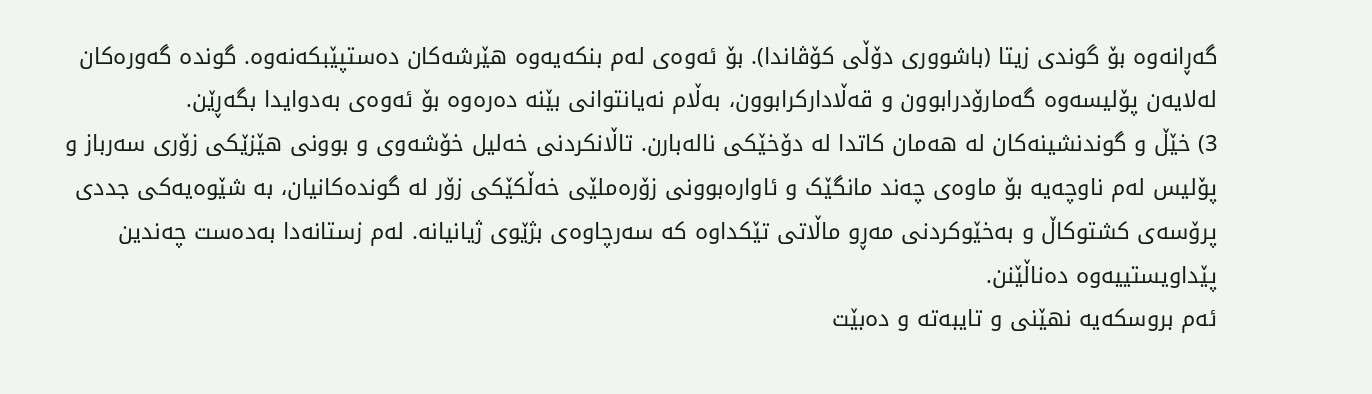گەڕانەوە بۆ گوندی زیتا (باشووری دۆڵی کۆڤاندا). بۆ ئەوەی لەم بنکەیەوە هێرشەکان دەستپێبکەنەوە. گوندە گەورەکان لەلایەن پۆلیسەوە گەمارۆدرابوون و قەڵادارکرابوون، بەڵام نەیانتوانی بێنە دەرەوە بۆ ئەوەی بەدوایدا بگەڕێن.
3) خێڵ و گوندنشینەکان لە هەمان کاتدا لە دۆخێکی نالەبارن. تاڵانکردنی خەلیل خۆشەوی و بوونی هێزێکی زۆری سەرباز و پۆلیس لەم ناوچەیە بۆ ماوەی چەند مانگێک و ئاوارەبوونی زۆرەملێی خەڵکێکی زۆر لە گوندەکانیان، بە شێوەیەکی جددی پرۆسەی کشتوکاڵ و بەخێوکردنی مەڕو ماڵاتی تێکداوە کە سەرچاوەی بژێوی ژیانیانە. لەم زستانەدا بەدەست چەندین پێداویستییەوە دەناڵێنن.
ئەم بروسکەیە نهێنی و تایبەتە و دەبێت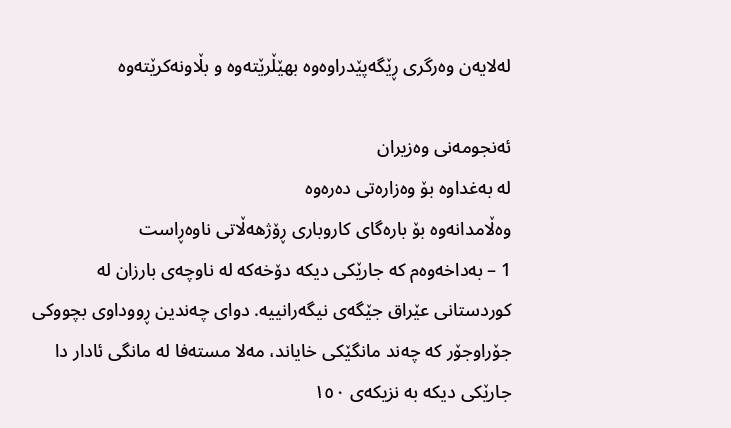لەلایەن وەرگری ڕێگەپێدراوەوە بهێڵرێتەوە و بڵاونەکرێتەوە

ئەنجومەنی وەزیران
لە بەغداوە بۆ وەزارەتی دەرەوە
وەڵامدانەوە بۆ بارەگای کاروباری ڕۆژهەڵاتی ناوەڕاست
1 – بەداخەوەم کە جارێکی دیکە دۆخەکە لە ناوچەی بارزان لە کوردستانی عێراق جێگەی نیگەرانییە. دوای چەندین ڕووداوی بچووکی جۆراوجۆر کە چەند مانگێکی خایاند، مەلا مستەفا لە مانگی ئادار دا جارێکی دیکە بە نزیکەی ١٥٠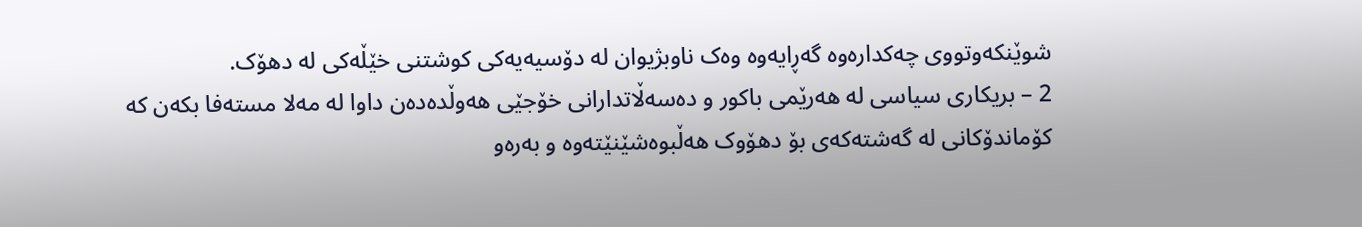شوێنکەوتووی چەکدارەوە گەڕایەوە وەک ناوبژیوان لە دۆسیەیەکی کوشتنی خێڵەکی لە دهۆک.
2 – بریکاری سیاسی لە هەرێمی باکور و دەسەڵاتدارانی خۆجێی هەوڵدەدەن داوا لە مەلا مستەفا بکەن کە کۆماندۆکانی لە گەشتەکەی بۆ دهۆوک هەڵبوەشێنێتەوە و بەرەو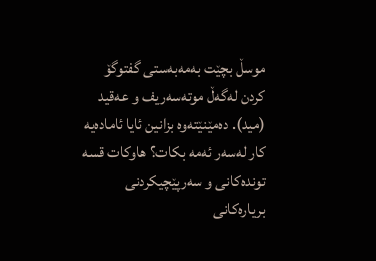موسڵ بچێت بەمەبەستی گفتوگۆ کردن لەگەڵ موتەسەریف و عەقید (مید). دەمێنێتەوە بزانین ئایا ئامادەیە کار لەسەر ئەمە بکات؟ هاوکات قسە توندەکانی و سەرپێچیکردنی بریارەکانی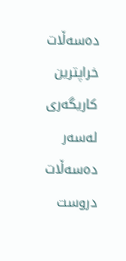دەسەڵات خراپترین کاریگەری لەسەر دەسەڵات دروست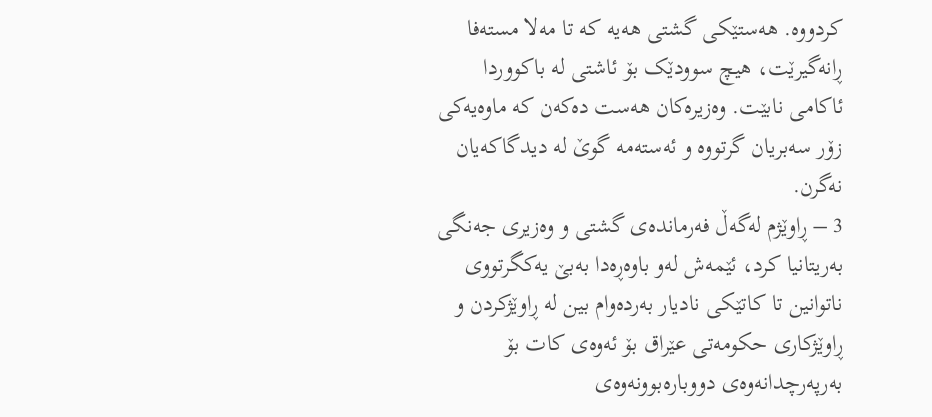کردووە. هەستێکی گشتی هەیە کە تا مەلا مستەفا ڕانەگیرێت، هیچ سوودێک بۆ ئاشتی لە باکووردا ئاکامی نابێت. وەزیرەکان هەست دەکەن کە ماوەیەکی زۆر سەبریان گرتووە و ئەستەمە گوێ لە دیدگاکەیان نەگرن.
3 – ڕاوێژم لەگەڵ فەرماندەی گشتی و وەزیری جەنگی بەریتانیا کرد، ئێمەش لەو باوەڕەدا بەبێ یەکگرتووی ناتوانین تا کاتێکی نادیار بەردەوام بین لە ڕاوێژکردن و ڕاوێژکاری حکومەتی عێراق بۆ ئەوەی کات بۆ بەرپەرچدانەوەی دووبارەبوونەوەی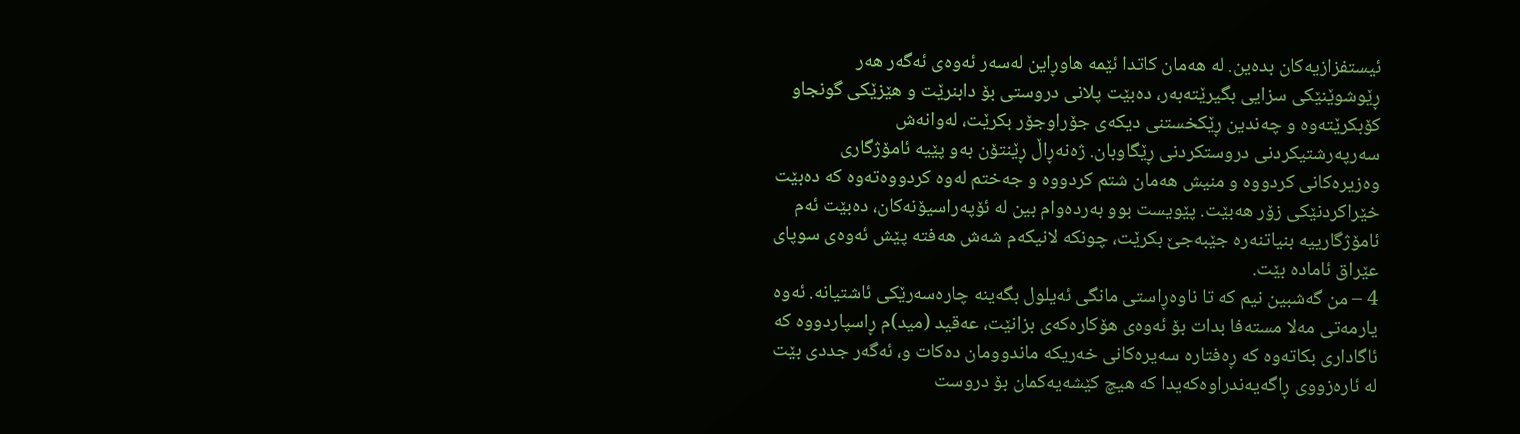ئیستفزازیەکان بدەین. لە هەمان کاتدا ئێمە هاوڕاین لەسەر ئەوەی ئەگەر هەر ڕێوشوێنێکی سزایی بگیرێتەبەر، دەبێت پلانی دروستی بۆ دابنرێت و هێزێکی گونجاو کۆبکرێتەوە و چەندین ڕێکخستنی دیکەی جۆراوجۆر بکرێت، لەوانەش سەرپەرشتیکردنی دروستکردنی ڕێگاوبان. ژەنەڕاڵ ڕێنتۆن بەو پێیە ئامۆژگاری وەزیرەکانی کردووە و منیش هەمان شتم کردووە و جەختم لەوە کردووەتەوە کە دەبێت خێراکردنێکی زۆر هەبێت. پێویست بوو بەردەوام بین لە ئۆپەراسیۆنەکان، دەبێت ئەم ئامۆژگارییە بنیاتنەرە جێبەجێ بکرێت، چونکە لانیکەم شەش هەفتە پێش ئەوەی سوپای عێراق ئامادە بێت.
4 – من گەشبین نیم کە تا ناوەڕاستی مانگی ئەیلول بگەینە چارەسەرێکی ئاشتیانە. ئەوە یارمەتی مەلا مستەفا بدات بۆ ئەوەی هۆکارەکەی بزانێت، عەقید (مید)م ڕاسپاردووە کە ئاگاداری بکاتەوە کە ڕەفتارە سەیرەکانی خەریکە ماندوومان دەکات و، ئەگەر جددی بێت لە ئارەزووی ڕاگەیەندراوەکەیدا کە هیچ کێشەیەکمان بۆ دروست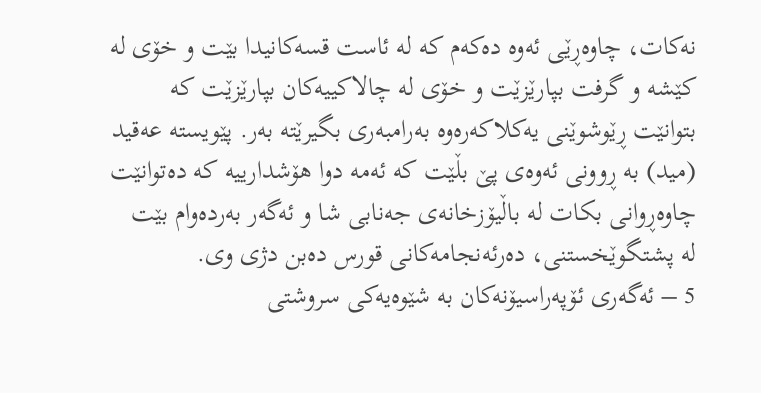نەکات، چاوەڕێی ئەوە دەکەم کە لە ئاست قسەکانیدا بێت و خۆی لە کێشە و گرفت بپارێزێت و خۆی لە چالاکییەکان بپارێزێت کە بتوانێت ڕێوشوێنی یەکلاکەرەوە بەرامبەری بگیرێتە بەر. پێویستە عەقید (مید) بە ڕوونی ئەوەی پێ بڵێت کە ئەمە دوا هۆشدارییە کە دەتوانێت چاوەڕوانی بکات لە باڵیۆزخانەی جەنابی شا و ئەگەر بەردەوام بێت لە پشتگوێخستنی، دەرئەنجامەکانی قورس دەبن دژی وی.
5 – ئەگەری ئۆپەراسیۆنەکان بە شێوەیەکی سروشتی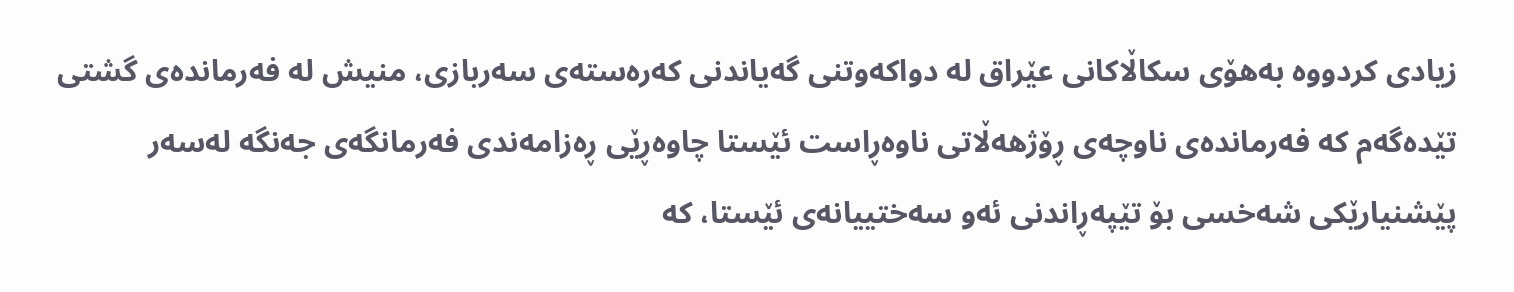زیادی کردووە بەهۆی سکاڵاکانی عێراق لە دواکەوتنی گەیاندنی کەرەستەی سەربازی، منیش لە فەرماندەی گشتی تێدەگەم کە فەرماندەی ناوچەی ڕۆژهەڵاتی ناوەڕاست ئێستا چاوەڕێی ڕەزامەندی فەرمانگەی جەنگە لەسەر پێشنیارێکی شەخسی بۆ تێپەڕاندنی ئەو سەختییانەی ئێستا، کە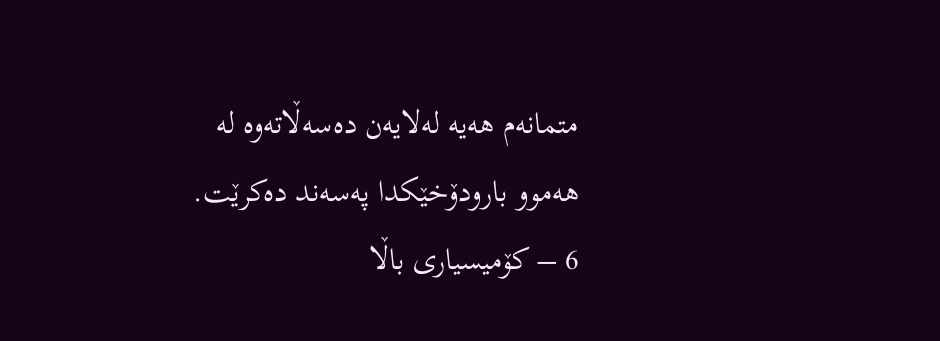متمانەم هەیە لەلایەن دەسەڵاتەوە لە هەموو بارودۆخێکدا پەسەند دەکرێت.
6 – کۆمیسیاری باڵا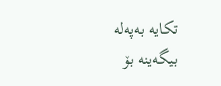تکایە بەپەلە بیگەینە بۆ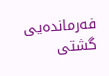فەرماندەیی گشتی